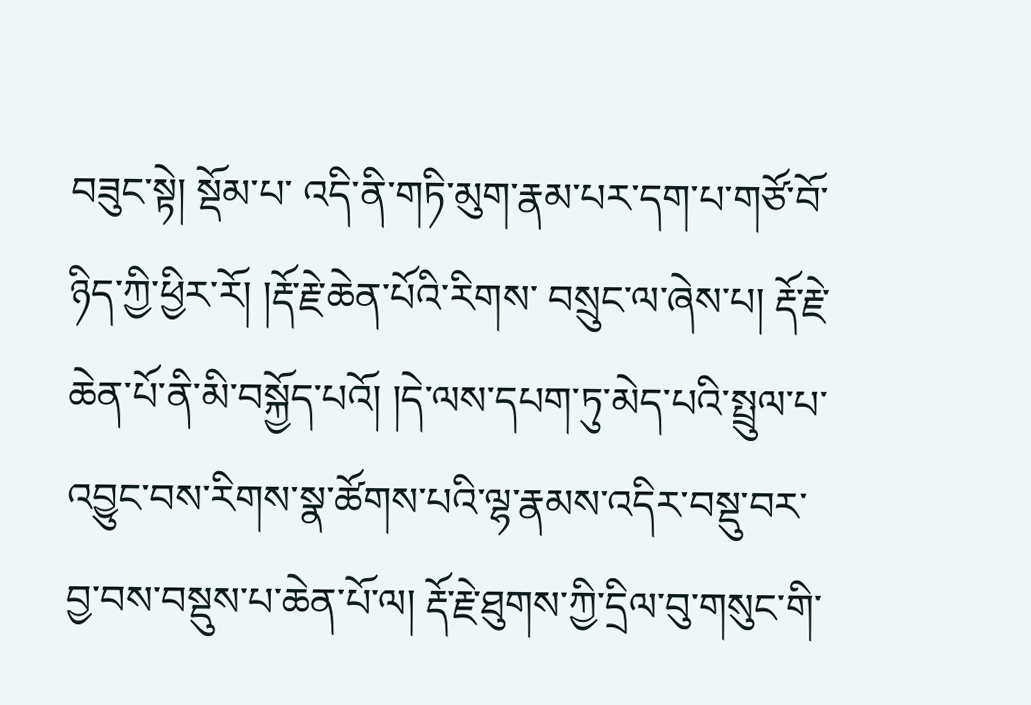བཟུང་སྟེ། སྡོམ་པ་ འདི་ནི་གཏི་མུག་རྣམ་པར་དག་པ་གཙོ་བོ་ཉིད་ཀྱི་ཕྱིར་རོ། །རྡོ་རྗེ་ཆེན་པོའི་རིགས་ བསྲུང་ལ་ཞེས་པ། རྡོ་རྗེ་ཆེན་པོ་ནི་མི་བསྐྱོད་པའོ། །དེ་ལས་དཔག་ཏུ་མེད་པའི་སྤྲུལ་པ་ འབྱུང་བས་རིགས་སྣ་ཚོགས་པའི་ལྷ་རྣམས་འདིར་བསྡུ་བར་བྱ་བས་བསྡུས་པ་ཆེན་པོ་ལ། རྡོ་རྗེ་ཐུགས་ཀྱི་དྲིལ་བུ་གསུང་གི་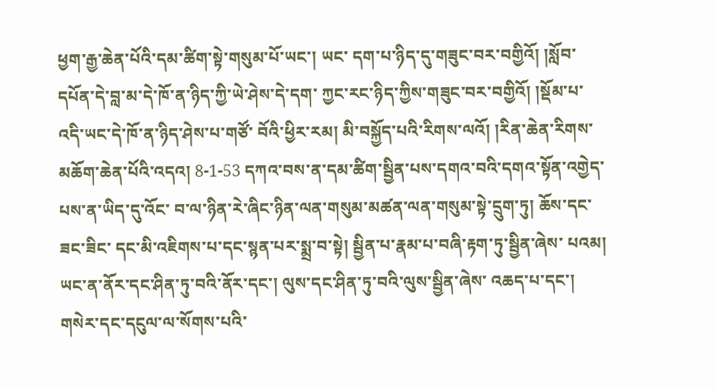ཕྱག་རྒྱ་ཆེན་པོའི་དམ་ཚིག་སྟེ་གསུམ་པོ་ཡང་། ཡང་ དག་པ་ཉིད་དུ་གཟུང་བར་བགྱིའོ། །སློབ་དཔོན་དེ་བླ་མ་དེ་ཁོ་ན་ཉིད་ཀྱི་ཡེ་ཤེས་དེ་དག་ ཀྱང་རང་ཉིད་ཀྱིས་གཟུང་བར་བགྱིའོ། །སྡོམ་པ་འདི་ཡང་དེ་ཁོ་ན་ཉིད་ཤེས་པ་གཙོ་ བོའི་ཕྱིར་རམ། མི་བསྐྱོད་པའི་རིགས་ལའོ། །རིན་ཆེན་རིགས་མཆོག་ཆེན་པོའི་འདའ། 8-1-53 དཀའ་བས་ན་དམ་ཚིག་སྦྱིན་པས་དགའ་བའི་དགའ་སྟོན་འགྱེད་པས་ན་ཡིད་དུ་འོང་ བ་ལ་ཉིན་རེ་ཞིང་ཉིན་ལན་གསུམ་མཚན་ལན་གསུམ་སྟེ་དྲུག་ཏུ། ཆོས་དང་ཟང་ཟིང་ དང་མི་འཇིགས་པ་དང་སྙན་པར་སྨྲ་བ་སྟེ། སྦྱིན་པ་རྣམ་པ་བཞི་རྟག་ཏུ་སྦྱིན་ཞེས་ པའམ། ཡང་ན་ནོར་དང་ཤིན་ཏུ་བའི་ནོར་དང་། ལུས་དང་ཤིན་ཏུ་བའི་ལུས་སྦྱིན་ཞེས་ འཆད་པ་དང་། གསེར་དང་དངུལ་ལ་སོགས་པའི་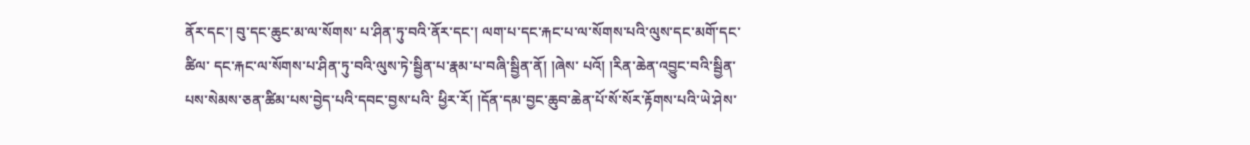ནོར་དང་། བུ་དང་ཆུང་མ་ལ་སོགས་ པ་ཤིན་ཏུ་བའི་ནོར་དང་། ལག་པ་དང་རྐང་པ་ལ་སོགས་པའི་ལུས་དང་མགོ་དང་ཚིལ་ དང་རྐང་ལ་སོགས་པ་ཤིན་ཏུ་བའི་ལུས་ཏེ་སྦྱིན་པ་རྣམ་པ་བཞི་སྦྱིན་ནོ། །ཞེས་ པའོ། །རིན་ཆེན་འབྱུང་བའི་སྦྱིན་པས་སེམས་ཅན་ཚིམ་པས་བྱེད་པའི་དབང་བྱས་པའི་ ཕྱིར་རོ། །དོན་དམ་བྱང་ཆུབ་ཆེན་པོ་སོ་སོར་རྟོགས་པའི་ཡེ་ཤེས་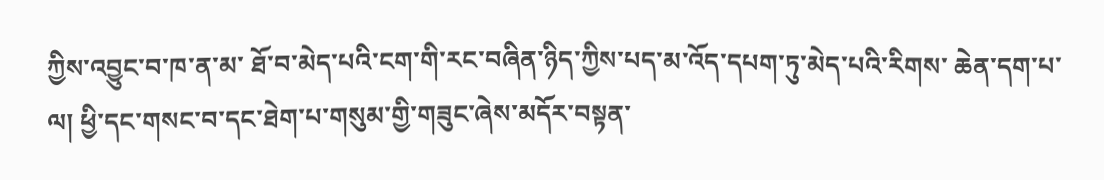ཀྱིས་འབྱུང་བ་ཁ་ན་མ་ ཐོ་བ་མེད་པའི་ངག་གི་རང་བཞིན་ཉིད་ཀྱིས་པད་མ་འོད་དཔག་ཏུ་མེད་པའི་རིགས་ ཆེན་དག་པ་ལ། ཕྱི་དང་གསང་བ་དང་ཐེག་པ་གསུམ་གྱི་གཟུང་ཞེས་མདོར་བསྟན་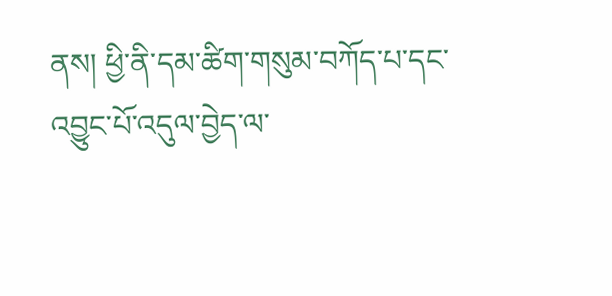ནས། ཕྱི་ནི་དམ་ཚིག་གསུམ་བཀོད་པ་དང་འབྱུང་པོ་འདུལ་བྱེད་ལ་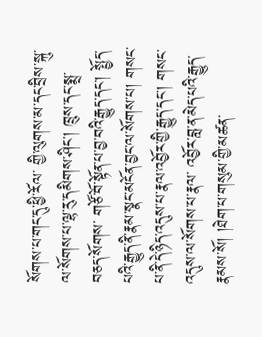སོགས་པ་གང་དུ་ཕྱི་རོལ་ གྱི་ལུགས་མ་དང་བྲིས་སྐུ་ལ་སོགས་པ་ལྷ་རུ་དམིགས་ཤིང་། ཁྲུས་དང་སྨྲ་བཅད་སོགས་ གཙོ་བོ་སྟོན་པ་བྱ་བའི་རྒྱུད་དང་། སྤྱོད་པའི་རྒྱུད་ནི་རྣམ་སྣང་མངོན་བྱང་ལ་སོགས་པ། གསང་པ་ནི་དེ་ཉིད་འདུས་པ་རྣལ་འབྱོར་གྱི་རྒྱུད་དང་། གསང་འདུས་ལ་སོགས་པ་རྣལ་ འབྱོར་བླ་ན་མེད་པའི་རྒྱུད་རྣམས་སོ། །ཐེག་པ་གསུམ་གྱི་མཚན་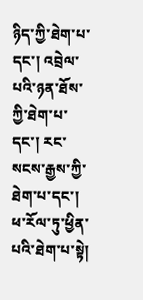ཉིད་ཀྱི་ཐེག་པ་དང་། འབྲེལ་པའི་ཉན་ཐོས་ཀྱི་ཐེག་པ་དང་། རང་སངས་རྒྱས་ཀྱི་ཐེག་པ་དང་། ཕ་རོལ་ཏུ་ཕྱིན་ པའི་ཐེག་པ་སྟེ།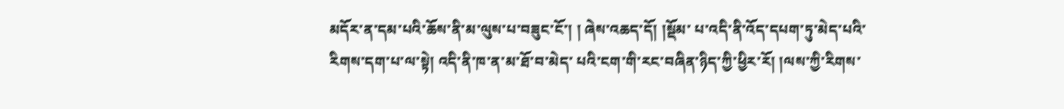མདོར་ན་དམ་པའི་ཆོས་ནི་མ་ལུས་པ་བཟུང་ངོ་། ། ཞེས་འཆད་དོ། །སྡོམ་ པ་འདི་ནི་འོད་དཔག་ཏུ་མེད་པའི་རིགས་དག་པ་ལ་སྟེ། འདི་ནི་ཁ་ན་མ་ཐོ་བ་མེད་ པའི་ངག་གི་རང་བཞིན་ཉིད་ཀྱི་ཕྱིར་རོ། །ལས་ཀྱི་རིགས་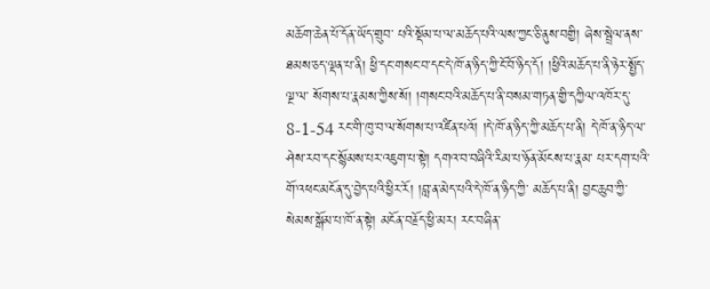མཆོག་ཆེན་པོ་དོན་ཡོད་གྲུབ་ པའི་སྡོམ་པ་ལ་མཆོད་པའི་ལས་ཀྱང་ཅི་ནུས་བགྱི། ཞེས་སྦྲེལ་ནས་ཐམས་ཅད་ལྡན་པ་ནི། ཕྱི་དང་གསང་བ་དང་དེ་ཁོ་ན་ཉིད་ཀྱི་ངོ་བོ་ཉིད་དོ། །ཕྱིའི་མཆོད་པ་ནི་ཉེར་སྤྱོད་ལྔ་ལ་ སོགས་པ་རྣམས་ཀྱིས་སོ། །གསང་བའི་མཆོད་པ་ནི་བསམ་གཏན་གྱི་དཀྱིལ་འཁོར་དུ་ 8-1-54 རང་གི་ཁུ་བ་ལ་སོགས་པ་འཛིན་པའོ། །དེ་ཁོ་ན་ཉིད་ཀྱི་མཆོད་པ་ནི། དེ་ཁོ་ན་ཉིད་ལ་ ཤེས་རབ་དང་སྙོམས་པར་འཇུག་པ་སྟེ། དགའ་བ་བཞིའི་རིམ་པ་ཉོན་མོངས་པ་རྣམ་ པར་དག་པའི་གོ་འཕང་མངོན་དུ་བྱེད་པའི་ཕྱིར་རོ། །བླ་ན་མེད་པའི་དེ་ཁོ་ན་ཉིད་ཀྱི་ མཆོད་པ་ནི། བྱང་ཆུབ་ཀྱི་སེམས་སྒོམ་པ་ཁོ་ན་སྟེ། མངོན་བརྗོད་ཕྱི་མར། རང་བཞིན་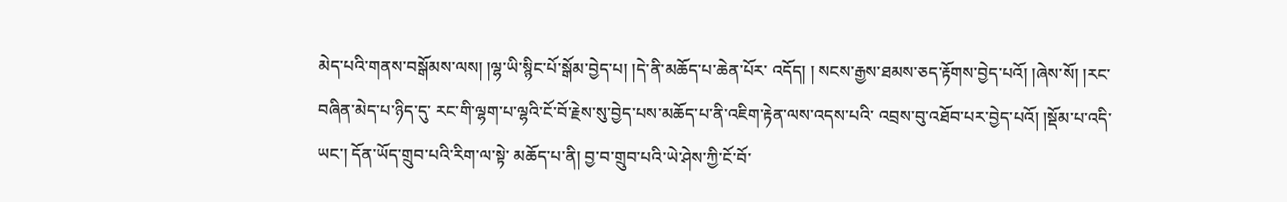མེད་པའི་གནས་བསྒོམས་ལས། །ལྷ་ཡི་སྙིང་པོ་སྒོམ་བྱེད་པ། །དེ་ནི་མཆོད་པ་ཆེན་པོར་ འདོད། ། སངས་རྒྱས་ཐམས་ཅད་རྟོགས་བྱེད་པའོ། །ཞེས་སོ། །རང་བཞིན་མེད་པ་ཉིད་དུ་ རང་གི་ལྷག་པ་ལྷའི་ངོ་བོ་རྗེས་སུ་བྱེད་པས་མཆོད་པ་ནི་འཇིག་རྟེན་ལས་འདས་པའི་ འབྲས་བུ་འཐོབ་པར་བྱེད་པའོ། །སྡོམ་པ་འདི་ཡང་། དོན་ཡོད་གྲུབ་པའི་རིག་ལ་སྟེ་ མཆོད་པ་ནི། བྱ་བ་གྲུབ་པའི་ཡེ་ཤེས་ཀྱི་ངོ་བོ་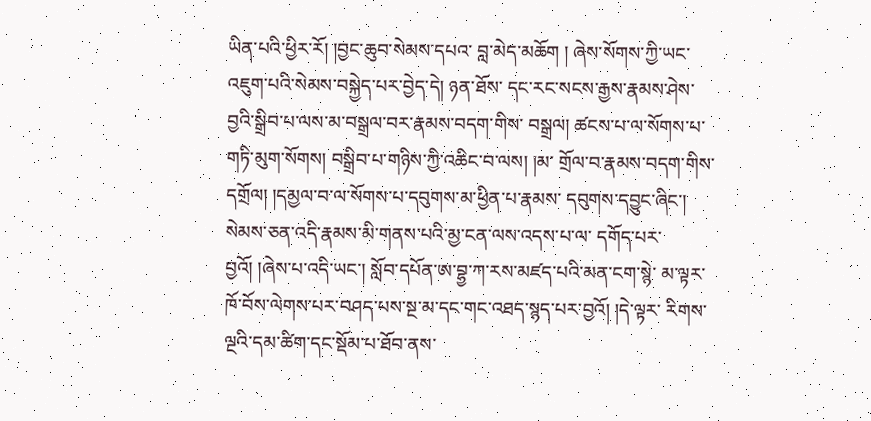ཡིན་པའི་ཕྱིར་རོ། །བྱང་ཆུབ་སེམས་དཔའ་ བླ་མེད་མཆོག ། ཞེས་སོགས་ཀྱི་ཡང་འཇུག་པའི་སེམས་བསྐྱེད་པར་བྱེད་དེ། ཉན་ཐོས་ དང་རང་སངས་རྒྱས་རྣམས་ཤེས་བྱའི་སྒྲིབ་པ་ལས་མ་བསྒྲལ་བར་རྣམས་བདག་གིས་ བསྒྲལ། ཚངས་པ་ལ་སོགས་པ་གཏི་མུག་སོགས། བསྒྲིབ་པ་གཉིས་ཀྱི་འཆིང་བ་ལས། །མ་ གྲོལ་བ་རྣམས་བདག་གིས་དགྲོལ། །དམྱལ་བ་ལ་སོགས་པ་དབུགས་མ་ཕྱིན་པ་རྣམས་ དབུགས་དབྱུང་ཞིང་། སེམས་ཅན་འདི་རྣམས་མི་གནས་པའི་མྱ་ངན་ལས་འདས་པ་ལ་ དགོད་པར་བྱའོ། །ཞེས་པ་འདི་ཡང་། སློབ་དཔོན་ཨ་བྷྱ་ཀ་རས་མཛད་པའི་མན་ངག་སྙེ་ མ་ལྟར་ཁོ་བོས་ལེགས་པར་བཤད་པས་སྔ་མ་དང་གང་འཐད་སྙད་པར་བྱའོ། །དེ་ལྟར་ རིགས་ལྔའི་དམ་ཚིག་དང་སྡོམ་པ་ཐོབ་ནས་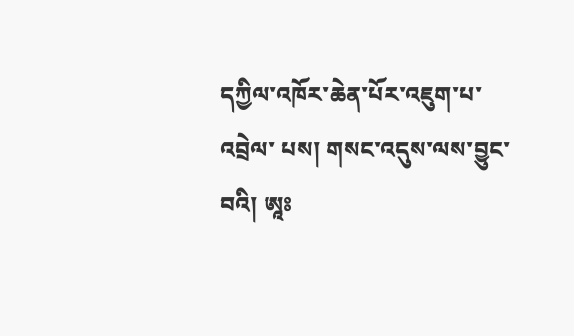དཀྱིལ་འཁོར་ཆེན་པོར་འཇུག་པ་འབྲེལ་ པས། གསང་འདུས་ལས་བྱུང་བའི། ཨཱཿ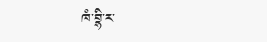ཁཾ་བྷི་ར་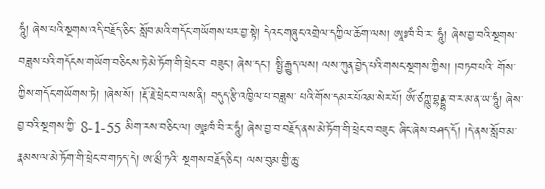ཧཱུཾ། ཞེས་པའི་སྔགས་འདི་བརྗོད་ཅིང་ སློབ་མའི་གདོང་གཡོགས་པར་བྱ་སྟེ། དེའང་གཞུང་འགྲེལ་དཀྱིལ་ཆོག་ལས། ཨཱཿཁཾ་བི་ར་ ཧཱུཾ། ཞེས་བྱ་བའི་སྔགས་བཟླས་པའི་གདོངས་གཡོག་བཅིངས་ཏེ་མེ་ཏོག་གི་ཕྲེང་བ་ བཟུང་། ཞེས་དང་། སྤྱི་རྒྱུད་ལས། ལས་ཀུན་བྱེད་པའི་གསང་སྔགས་ཀྱིས། །བཏབ་པའི་ གོས་ཀྱིས་གདོང་གཡོགས་ཏེ། །ཞེས་སོ། །རྡོ་རྗེ་ཕྲེང་བ་ལས་ནི། བདུད་རྩི་འཁྱིལ་པ་བཟླས་ པའི་གོས་དམར་པོའམ་སེར་པོ། ཨོཾ་ཙཀྵུ་བྷནྡྷ་བ་ར་མ་ན་ཡ་ཧཱུཾ། ཞེས་བྱ་བའི་སྔགས་ཀྱི་ 8-1-55 མིག་རས་བཅིང་ལ། ཨཱཿཁཾ་བི་ར་ཧཱུཾ། ཞེས་བྱ་བ་བརྗོད་ནས་མེ་ཏོག་གི་ཕྲེང་བ་བཟུང་ ཞིང་ཞེས་བཤད་དོ། །དེ་ནས་སློབ་མ་རྣམས་ལ་མེ་ཏོག་གི་ཕྲེང་བ་གཏད་དེ། ཨ་མྲྀ་ཏའི་ སྔགས་བརྗོད་ཅིང་། ལས་བུམ་གྱི་ཆུ་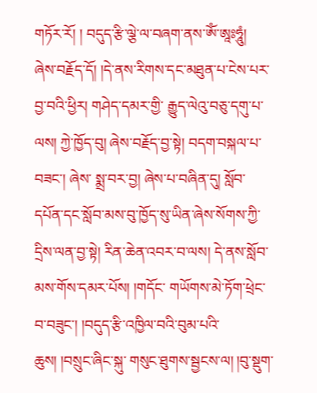གཏོར་རོ། ། བདུད་རྩི་ལྕེ་ལ་བཞག་ནས་ཨོཾ་ཨཱཿཧཱུཾ། ཞེས་བརྗོད་དོ། །དེ་ནས་རིགས་དང་མཐུན་པ་ངེས་པར་བྱ་བའི་ཕྱིར། གཤེད་དམར་གྱི་ རྒྱུད་ལེའུ་བཅུ་དགུ་པ་ལས། ཀྱེ་ཁྱོད་བུ། ཞེས་བརྗོད་བྱ་སྟེ། བདག་བསྐལ་པ་བཟང་། ཞེས་ སྨྲ་བར་བྱ། ཞེས་པ་བཞིན་དུ། སློབ་དཔོན་དང་སློབ་མས་བུ་ཁྱོད་སུ་ཡིན་ཞེས་སོགས་ཀྱི་ དྲིས་ལན་བྱ་སྟེ། རིན་ཆེན་འབར་བ་ལས། དེ་ནས་སློབ་མས་གོས་དམར་པོས། །གདོང་ གཡོགས་མེ་ཏོག་ཕྲེང་བ་བཟུང་། །བདུད་རྩི་འཁྱིལ་བའི་བུམ་པའི་ཆུས། །བསྲུང་ཞིང་སྐུ་ གསུང་ཐུགས་སྦྱངས་ལ། །བུ་སྡུག་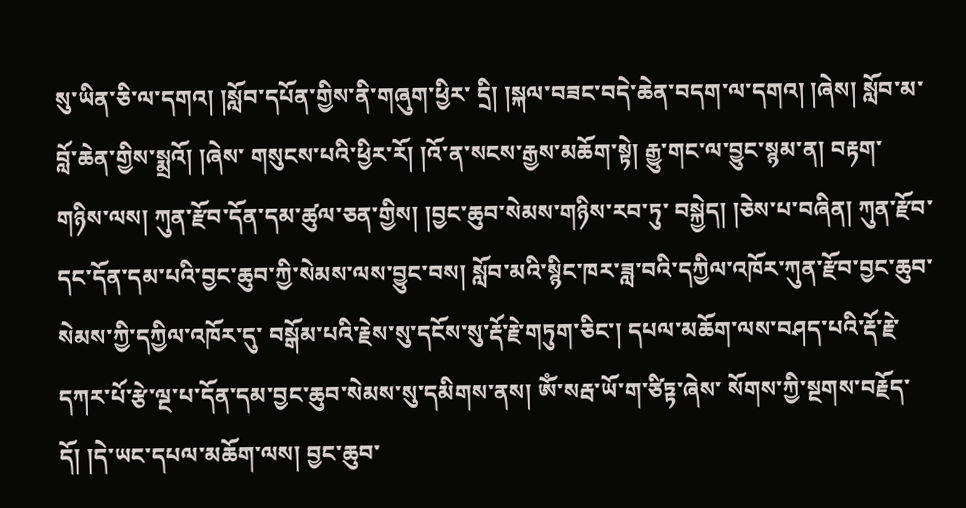སུ་ཡིན་ཅི་ལ་དགའ། །སློབ་དཔོན་གྱིས་ནི་གཞུག་ཕྱིར་ དྲི། །སྐལ་བཟང་བདེ་ཆེན་བདག་ལ་དགའ། །ཞེས། སློབ་མ་བློ་ཆེན་གྱིས་སྨྲའོ། །ཞེས་ གསུངས་པའི་ཕྱིར་རོ། །འོ་ན་སངས་རྒྱས་མཆོག་སྟེ། རྒྱུ་གང་ལ་བྱུང་སྙམ་ན། བརྟག་ གཉིས་ལས། ཀུན་རྫོབ་དོན་དམ་ཚུལ་ཅན་གྱིས། །བྱང་ཆུབ་སེམས་གཉིས་རབ་ཏུ་ བསྐྱེད། །ཅེས་པ་བཞིན། ཀུན་རྫོབ་དང་དོན་དམ་པའི་བྱང་ཆུབ་ཀྱི་སེམས་ལས་བྱུང་བས། སློབ་མའི་སྙིང་ཁར་ཟླ་བའི་དཀྱིལ་འཁོར་ཀུན་རྫོབ་བྱང་ཆུབ་སེམས་ཀྱི་དཀྱིལ་འཁོར་དུ་ བསྒོམ་པའི་རྗེས་སུ་དངོས་སུ་རྡོ་རྗེ་གཏུག་ཅིང་། དཔལ་མཆོག་ལས་བཤད་པའི་རྡོ་རྗེ་ དཀར་པོ་རྩེ་ལྔ་པ་དོན་དམ་བྱང་ཆུབ་སེམས་སུ་དམིགས་ནས། ཨོཾ་སརྦ་ཡོ་ག་ཙིཏྟ་ཞེས་ སོགས་ཀྱི་སྔགས་བརྗོད་དོ། །དེ་ཡང་དཔལ་མཆོག་ལས། བྱང་ཆུབ་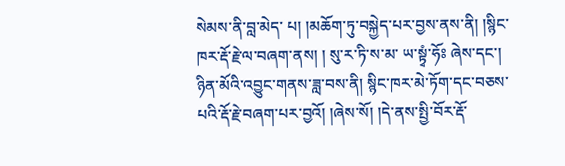སེམས་ནི་བླ་མེད་ པ། །མཆོག་ཏུ་བསྐྱེད་པར་བྱས་ནས་ནི། །སྙིང་ཁར་རྡོ་རྗེ་ལ་བཞག་ནས། ། སུ་ར་ཏི་ས་མ་ ཡ་སྟྭཾ་ཧོཿ ཞེས་དང་། ཉིན་མོའི་འབྱུང་གནས་ཟླ་བས་ནི། སྙིང་ཁར་མེ་ཏོག་དང་བཅས་ པའི་རྡོ་རྗེ་བཞག་པར་བྱའོ། །ཞེས་སོ། །དེ་ནས་སྤྱི་བོར་རྡོ་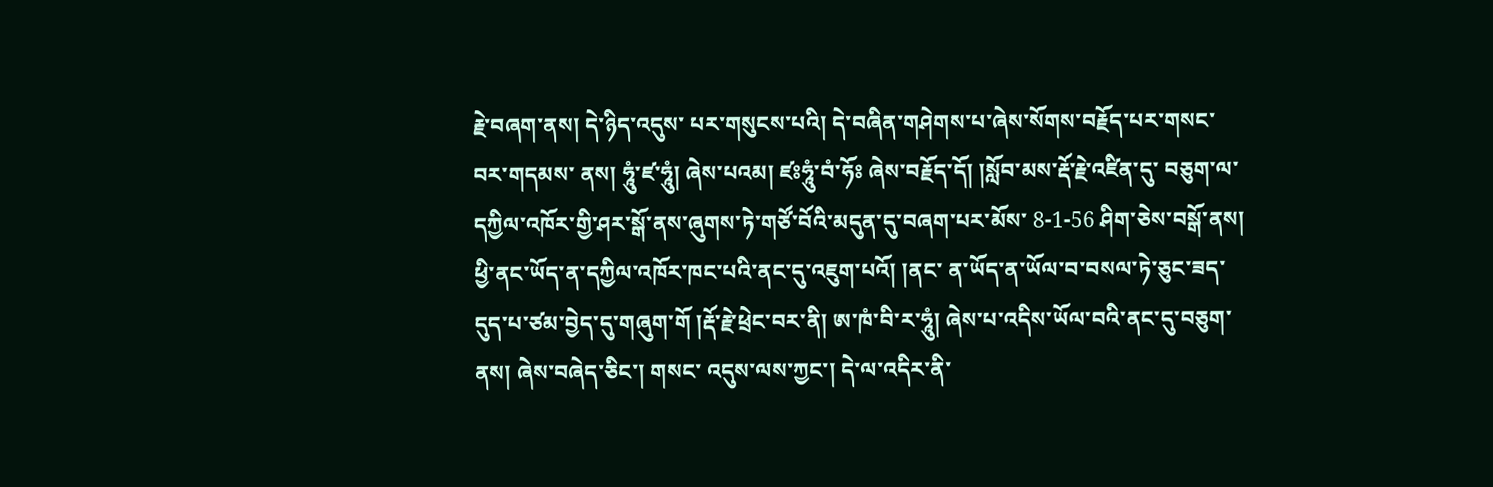རྗེ་བཞག་ནས། དེ་ཉིད་འདུས་ པར་གསུངས་པའི། དེ་བཞིན་གཤེགས་པ་ཞེས་སོགས་བརྗོད་པར་གསང་བར་གདམས་ ནས། ཧཱུཾ་ཛ་ཧཱུཾ། ཞེས་པའམ། ཛཿཧཱུཾ་བཾ་ཧོཿ ཞེས་བརྗོད་དོ། །སློབ་མས་རྡོ་རྗེ་འཛིན་དུ་ བཅུག་ལ་དཀྱིལ་འཁོར་གྱི་ཤར་སྒོ་ནས་ཞུགས་ཏེ་གཙོ་བོའི་མདུན་དུ་བཞག་པར་མོས་ 8-1-56 ཤིག་ཅེས་བསྒོ་ནས། ཕྱི་ནང་ཡོད་ན་དཀྱིལ་འཁོར་ཁང་པའི་ནང་དུ་འཇུག་པའོ། །ནང་ ན་ཡོད་ན་ཡོལ་བ་བསལ་ཏེ་ཅུང་ཟད་དུད་པ་ཙམ་བྱེད་དུ་གཞུག་གོ །རྡོ་རྗེ་ཕྲེང་བར་ནི། ཨ་ཁཾ་བི་ར་ཧཱུཾ། ཞེས་པ་འདིས་ཡོལ་བའི་ནང་དུ་བཅུག་ནས། ཞེས་བཞེད་ཅིང་། གསང་ འདུས་ལས་ཀྱང་། དེ་ལ་འདིར་ནི་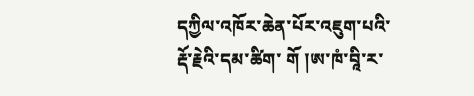དཀྱིལ་འཁོར་ཆེན་པོར་འཇུག་པའི་རྡོ་རྗེའི་དམ་ཚིག་ གོ །ཨ་ཁཾ་བཱི་ར་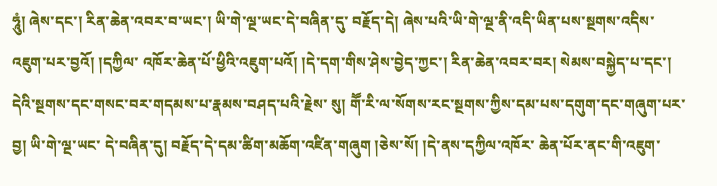ཧཱུཾ། ཞེས་དང་། རིན་ཆེན་འབར་བ་ཡང་། ཡི་གེ་ལྔ་ཡང་དེ་བཞིན་དུ་ བརྗོད་དེ། ཞེས་པའི་ཡི་གེ་ལྔ་ནི་འདི་ཡིན་པས་སྔགས་འདིས་འཇུག་པར་བྱའོ། །དཀྱིལ་ འཁོར་ཆེན་པོ་ཕྱིའི་འཇུག་པའོ། །དེ་དག་གིས་ཤེས་བྱེད་ཀྱང་། རིན་ཆེན་འབར་བར། སེམས་བསྐྱེད་པ་དང་། དེའི་སྔགས་དང་གསང་བར་གདམས་པ་རྣམས་བཤད་པའི་རྗེས་ སུ། གཽ་རི་ལ་སོགས་རང་སྔགས་ཀྱིས་དམ་པས་དགུག་དང་གཞུག་པར་བྱ། ཡི་གེ་ལྔ་ཡང་ དེ་བཞིན་དུ། བརྗོད་དེ་དམ་ཚིག་མཆོག་འཛིན་གཞུག །ཅེས་སོ། །དེ་ནས་དཀྱིལ་འཁོར་ ཆེན་པོར་ནང་གི་འཇུག་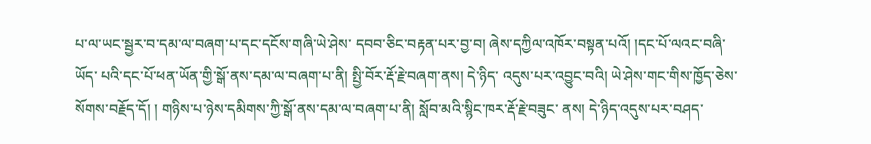པ་ལ་ཡང་སྦྱར་བ་དམ་ལ་བཞག་པ་དང་དངོས་གཞི་ཡེ་ཤེས་ དབབ་ཅིང་བརྟན་པར་བྱ་བ། ཞེས་དཀྱིལ་འཁོར་བསྟན་པའོ། །དང་པོ་ལའང་བཞི་ཡོད་ པའི་དང་པོ་ཕན་ཡོན་གྱི་སྒོ་ནས་དམ་ལ་བཞག་པ་ནི། སྤྱི་བོར་རྡོ་རྗེ་བཞག་ནས། དེ་ཉིད་ འདུས་པར་འབྱུང་བའི། ཡེ་ཤེས་གང་གིས་ཁྱོད་ཅེས་སོགས་བརྗོད་དོ། ། གཉིས་པ་ཉེས་དམིགས་ཀྱི་སྒོ་ནས་དམ་ལ་བཞག་པ་ནི། སློབ་མའི་སྙིང་ཁར་རྡོ་རྗེ་བཟུང་ ནས། དེ་ཉིད་འདུས་པར་བཤད་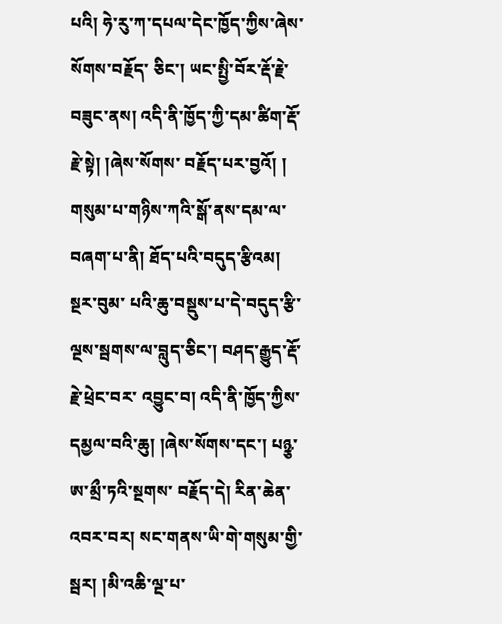པའི། ཧེ་རུ་ཀ་དཔལ་དེང་ཁྱོད་ཀྱིས་ཞེས་སོགས་བརྗོད་ ཅིང་། ཡང་སྤྱི་བོར་རྡོ་རྗེ་བཟུང་ནས། འདི་ནི་ཁྱོད་ཀྱི་དམ་ཚིག་རྡོ་རྗེ་སྟེ། །ཞེས་སོགས་ བརྗོད་པར་བྱའོ། ། གསུམ་པ་གཉིས་ཀའི་སྒོ་ནས་དམ་ལ་བཞག་པ་ནི། ཐོད་པའི་བདུད་རྩིའམ། སྔར་བུམ་ པའི་ཆུ་བསྡུས་པ་དེ་བདུད་རྩི་ལྔས་སྦགས་ལ་བླུད་ཅིང་། བཤད་རྒྱུད་རྡོ་རྗེ་ཕྲེང་བར་ འབྱུང་བ། འདི་ནི་ཁྱོད་ཀྱིས་དམྱལ་བའི་ཆུ། །ཞེས་སོགས་དང་། པཉྩ་ཨ་མྲྀ་ཏའི་སྔགས་ བརྗོད་དེ། རིན་ཆེན་འབར་བར། སང་གནས་ཡི་གེ་གསུམ་གྱི་སྦར། །མི་འཆི་ལྔ་པ་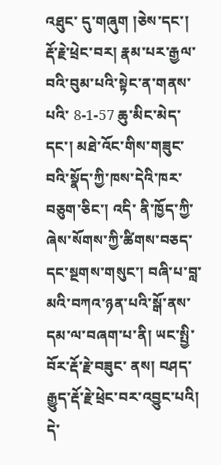འཐུང་ དུ་གཞུག །ཅེས་དང་། རྡོ་རྗེ་ཕྲེང་བར། རྣམ་པར་རྒྱལ་བའི་བུམ་པའི་སྟེང་ན་གནས་པའི་ 8-1-57 ཆུ་མིང་མེད་དང་། མཐེ་འོང་གིས་གཟུང་བའི་སྣོད་ཀྱི་ཁས་དེའི་ཁར་བཅུག་ཅིང་། འདི་ ནི་ཁྱོད་ཀྱི་ཞེས་སོགས་ཀྱི་ཚིགས་བཅད་དང་སྔགས་གསུང་། བཞི་པ་བླ་མའི་བཀའ་ཉན་པའི་སྒོ་ནས་དམ་ལ་བཞག་པ་ནི། ཡང་སྤྱི་བོར་རྡོ་རྗེ་བཟུང་ ནས། བཤད་རྒྱུད་རྡོ་རྗེ་ཕྲེང་བར་འབྱུང་པའི། དེ་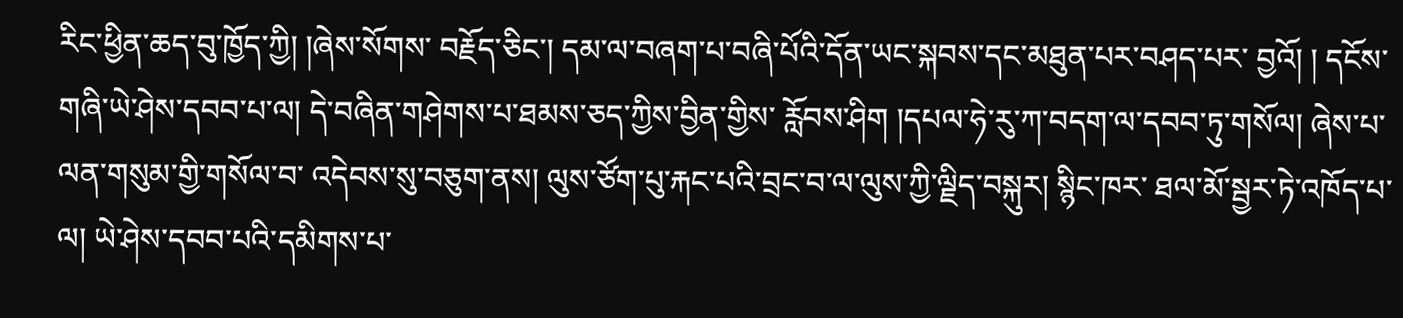རིང་ཕྱིན་ཆད་བུ་ཁྱོད་ཀྱི། །ཞེས་སོགས་ བརྗོད་ཅིང་། དམ་ལ་བཞག་པ་བཞི་པོའི་དོན་ཡང་སྐབས་དང་མཐུན་པར་བཤད་པར་ བྱའོ། ། དངོས་གཞི་ཡེ་ཤེས་དབབ་པ་ལ། དེ་བཞིན་གཤེགས་པ་ཐམས་ཅད་ཀྱིས་བྱིན་གྱིས་ རློབས་ཤིག །དཔལ་ཧེ་རུ་ཀ་བདག་ལ་དབབ་ཏུ་གསོལ། ཞེས་པ་ལན་གསུམ་གྱི་གསོལ་བ་ འདེབས་སུ་བཅུག་ནས། ལུས་ཙོག་པུ་རྐང་པའི་བྲང་བ་ལ་ལུས་ཀྱི་ལྗིད་བསྐུར། སྙིང་ཁར་ ཐལ་མོ་སྦྱར་ཏེ་འཁོད་པ་ལ། ཡེ་ཤེས་དབབ་པའི་དམིགས་པ་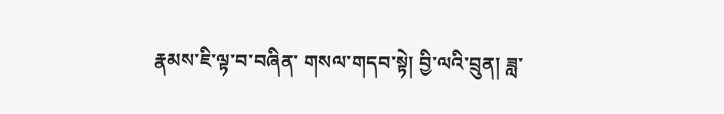རྣམས་ཇི་ལྟ་བ་བཞིན་ གསལ་གདབ་སྟེ། བྱི་ལའི་བྲུན། ཟླ་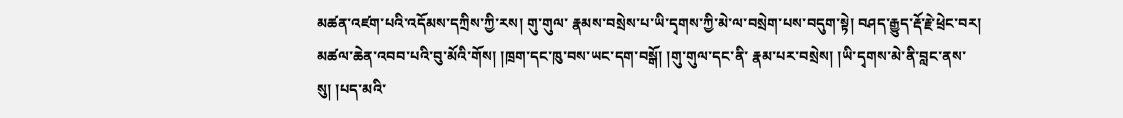མཚན་འཛག་པའི་འདོམས་དཀྲིས་ཀྱི་རས། གུ་གུལ་ རྣམས་བསྲེས་པ་ཡི་དྭགས་ཀྱི་མེ་ལ་བསྲེག་པས་བདུག་སྟེ། བཤད་རྒྱུད་རྡོ་རྗེ་ཕྲེང་བར། མཚལ་ཆེན་འབབ་པའི་བུ་མོའི་གོས། །ཁྲག་དང་ཁུ་བས་ཡང་དག་བསྒོ། །གུ་གུལ་དང་ནི་ རྣམ་པར་བསྲེས། །ཡི་དྭགས་མེ་ནི་བླང་ནས་སུ། །པད་མའི་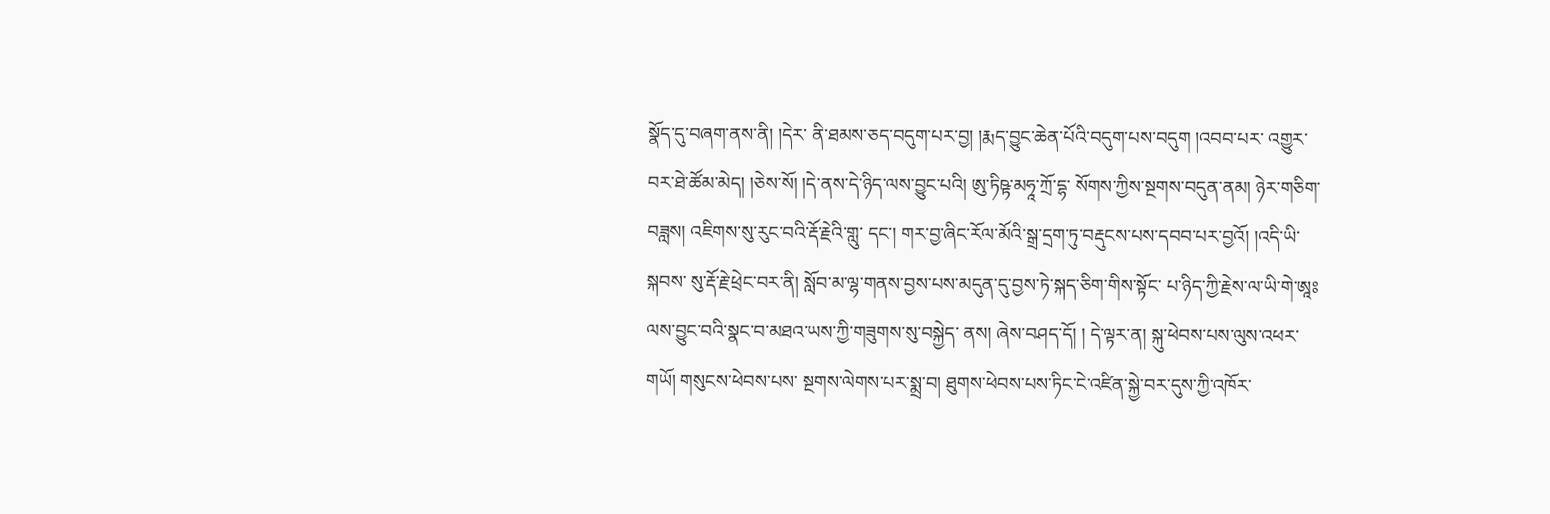སྣོད་དུ་བཞག་ནས་ནི། །དེར་ ནི་ཐམས་ཅད་བདུག་པར་བྱ། །རྨད་བྱུང་ཆེན་པོའི་བདུག་པས་བདུག །འབབ་པར་ འགྱུར་བར་ཐེ་ཚོམ་མེད། །ཅེས་སོ། །དེ་ནས་དེ་ཉིད་ལས་བྱུང་པའི། ཨུ་ཏིཥྟ་མཧཱ་ཀྲོ་དྷ་ སོགས་ཀྱིས་སྔགས་བདུན་ནམ། ཉེར་གཅིག་བཟླས། འཇིགས་སུ་རུང་བའི་རྡོ་རྗེའི་གླུ་ དང་། གར་བྱ་ཞིང་རོལ་མོའི་སྒྲ་དྲག་ཏུ་བརྡུངས་པས་དབབ་པར་བྱའོ། །འདི་ཡི་སྐབས་ སུ་རྡོ་རྗེ་ཕྲེང་བར་ནི། སློབ་མ་ལྷ་གནས་བྱས་པས་མདུན་དུ་བྱས་ཏེ་སྐད་ཅིག་གིས་སྟོང་ པ་ཉིད་ཀྱི་རྗེས་ལ་ཡི་གེ་ཨཱཿལས་བྱུང་བའི་སྣང་བ་མཐའ་ཡས་ཀྱི་གཟུགས་སུ་བསྐྱེད་ ནས། ཞེས་བཤད་དོ། ། དེ་ལྟར་ན། སྐུ་ཕེབས་པས་ལུས་འཕར་གཡོ། གསུངས་ཕེབས་པས་ སྔགས་ལེགས་པར་སྨྲ་བ། ཐུགས་ཕེབས་པས་ཏིང་ངེ་འཛིན་སྐྱེ་བར་དུས་ཀྱི་འཁོར་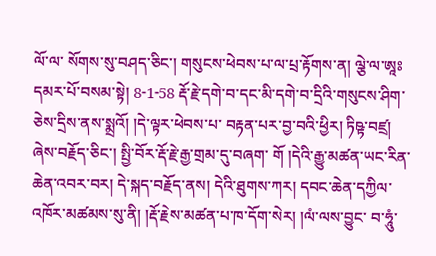ལོ་ལ་ སོགས་སུ་བཤད་ཅིང་། གསུངས་ཕེབས་པ་ལ་པྲ་རྟོགས་ན། ལྕེ་ལ་ཨཱཿདམར་པོ་བསམ་སྟེ། 8-1-58 རྡོ་རྗེ་དགེ་བ་དང་མི་དགེ་བ་དྲིའི་གསུངས་ཤིག་ཅེས་དྲིས་ནས་སྨྲའོ། །དེ་ལྟར་ཕེབས་པ་ བརྟན་པར་བྱ་བའི་ཕྱིར། ཏིཥྟ་བཛྲ། ཞེས་བརྗོད་ཅིང་། སྤྱི་བོར་རྡོ་རྗེ་རྒྱ་གྲམ་དུ་བཞག་ གོ །དེའི་རྒྱུ་མཚན་ཡང་རིན་ཆེན་འབར་བར། དེ་སྐད་བརྗོད་ནས། དེའི་ཐུགས་ཀར། དབང་ཆེན་དཀྱིལ་འཁོར་མཚམས་སུ་ནི། །རྡོ་རྗེས་མཚན་པ་ཁ་དོག་སེར། །ལཾ་ལས་བྱུང་ བ་ཧཱུཾ་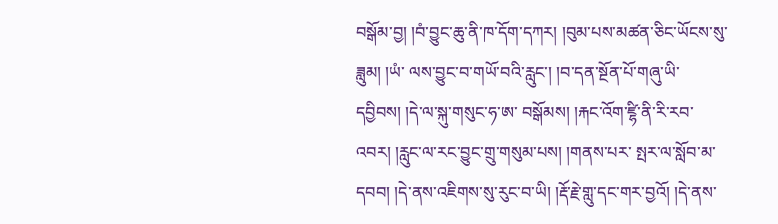བསྒོམ་བྱ། །བཾ་བྱུང་ཆུ་ནི་ཁ་དོག་དཀར། །བུམ་པས་མཚན་ཅིང་ཡོངས་སུ་ཟླུམ། །ཡཾ་ ལས་བྱུང་བ་གཡོ་བའི་རླུང་། །བ་དན་སྔོན་པོ་གཞུ་ཡི་དབྱིབས། །དེ་ལ་སྐུ་གསུང་ཧ་ཨ་ བསྒོམས། །རྐང་འོག་ཛྷི་ནི་རི་རབ་འབར། །རླུང་ལ་རང་བྱུང་གྲུ་གསུམ་པས། །གནས་པར་ སྤར་ལ་སློབ་མ་དབབ། །དེ་ནས་འཇིགས་སུ་རུང་བ་ཡི། །རྡོ་རྗེ་གླུ་དང་གར་བྱའོ། །དེ་ནས་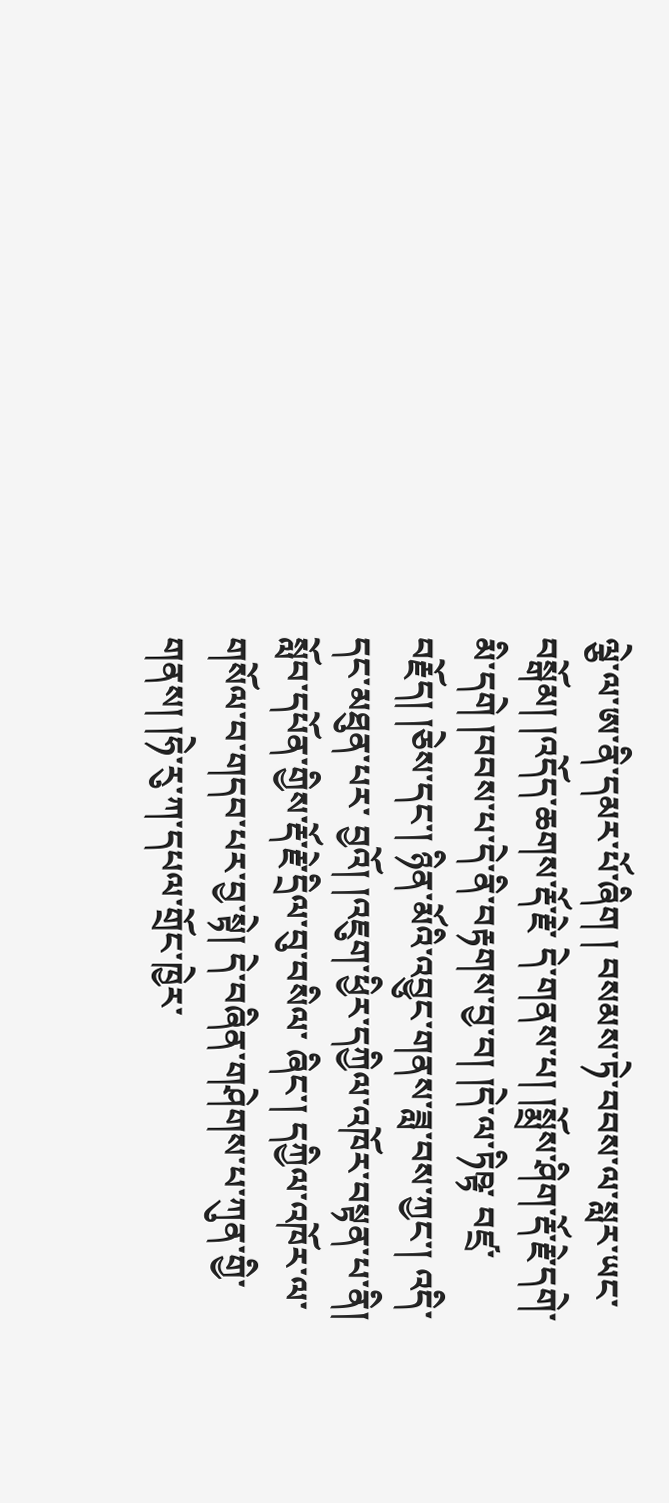ལྕེ་ལ་ཨ་ནི་དམར་པོ་ཞིག ། བསམས་ཏེ་བབས་ལ་སླར་ཡང་བསྒོམ། །འདོད་ཆགས་རྡོ་རྗེ་ དེ་གནས་པ། །སྨྲོས་ཤིག་རྡོ་རྗེ་དགེ་མི་དགེ །བབས་པ་དེ་ནི་བརྟགས་བྱ་བ། །དེ་ལ་ཏིཥྟ་ བཛྲ་བརྗོད། །ཅེས་དང་། ཉིན་མོའི་འབྱུང་གནས་ཟླ་བས་ཀྱང་། འདི་དང་མཐུན་པར་ བྱའོ། །འཇུག་ཕྱིར་དཀྱིལ་འཁོར་བསྟན་པ་ནི། སློབ་དཔོན་གྱིས་རྡོ་རྗེ་དྲིལ་བུ་བསིལ་ ཞིང་། དཀྱིལ་འཁོར་ལ་གསོལ་བ་གདབ་པར་བྱ་སྟེ། དེ་བཞིན་གཤེགས་པ་ཀུན་གྱི་ གནས། །ཧེ་རུ་ཀ་དཔལ་གྲོང་ཁྱེར་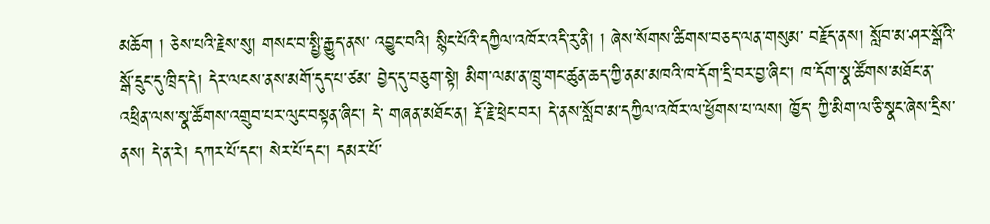མཆོག ། ཅེས་པའི་རྗེས་སུ། གསང་བ་སྤྱི་རྒྱུད་ནས་ འབྱུང་བའི། སྙིང་པོའི་དཀྱིལ་འཁོར་འདི་རུ་ནི། ། ཞེས་སོགས་ཚིགས་བཅད་ལན་གསུམ་ བརྗོད་ནས། སློབ་མ་ཤར་སྒོའི་སྒོ་དྲུང་དུ་ཁྲིད་དེ། དེར་ལངས་ནས་མགོ་དུད་པ་ཙམ་ བྱེད་དུ་བཅུག་སྟེ། མིག་ལམ་ན་ཁྲུ་གང་ཚུན་ཆད་ཀྱི་ནམ་མཁའི་ཁ་དོག་དྲི་བར་བྱ་ཞིང་། ཁ་དོག་སྣ་ཚོགས་མཐོང་ན་འཕྲིན་ལས་སྣ་ཚོགས་འགྲུབ་པར་ལུང་བསྟན་ཞིང་། དེ་ གཞན་མཐོང་ན། རྡོ་རྗེ་ཕྲེང་བར། དེ་ནས་སློབ་མ་དཀྱིལ་འཁོར་ལ་ཕྱོགས་པ་ལས། ཁྱོད་ ཀྱི་མིག་ལ་ཅི་སྣང་ཞེས་དྲིས་ནས། དེ་ན་རེ། དཀར་པོ་དང་། སེར་པོ་དང་། དམར་པོ་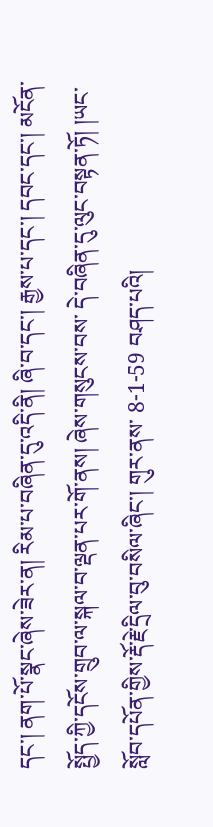དང་། ནག་པོ་སྣང་ཞེས་ཟེར་ན། རིམ་པ་བཞིན་དུ་འདི་ནི། ཞི་བ་དང་། རྒྱས་པ་དང་། དབང་དང་། མངོན་སྤྱོད་ཀྱི་དངོས་གྲུབ་ལ་སྐལ་བ་ལྡན་པར་གོ་ནས། ཞེས་གསུངས་བས་ དེ་བཞིན་དུ་ལུང་བསྟན་ཏོ། །ཡང་སློབ་དཔོན་གྱིས་རྡོ་རྗེ་དྲིལ་བུ་བསིལ་ཞིང་། གུར་ནས་ 8-1-59 བཤད་པའི།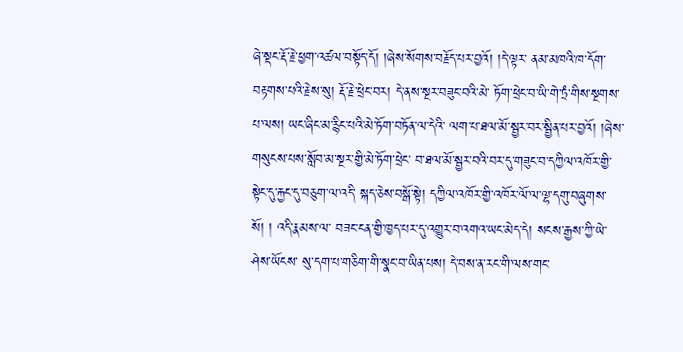ཞེ་སྡང་རྡོ་རྗེ་ཕྱག་འཚལ་བསྟོད་དོ། །ཞེས་སོགས་བརྗོད་པར་བྱའོ། །དེ་ལྟར་ ནམ་མཁའི་ཁ་དོག་བརྟགས་པའི་རྗེས་སུ། རྡོ་རྗེ་ཕྲེང་བར། དེ་ནས་སྔར་བཟུང་བའི་མེ་ ཏོག་ཕྲེང་བ་ཡི་གེ་ཏྲཾ་གིས་སྔགས་པ་ལས། ཡང་ཞིང་མ་རྙིང་པའི་མེ་ཏོག་བཏོན་ལ་དེའི་ ལག་པ་ཐལ་མོ་སྦྱར་བར་སྦྱིན་པར་བྱའོ། །ཞེས་གསུངས་པས་སློབ་མ་སྔར་གྱི་མེ་ཏོག་ཕྲེང་ བ་ཐལ་མོ་སྦྱར་བའི་བར་དུ་གཟུང་བ་དཀྱིལ་འཁོར་གྱི་སྟེང་དུ་རྐྱང་དུ་བཅུག་ལ་འདི་ སྐད་ཅེས་བསྒོ་སྟེ། དཀྱིལ་འཁོར་གྱི་འཁོར་ལོ་ལ་ལྷ་དགུ་བཞུགས་སོ། ། འདི་རྣམས་ལ་ བཟང་ངན་གྱི་ཁྱད་པར་དུ་འགྱུར་བ་འགའ་ཡང་མེད་དེ། སངས་རྒྱས་ཀྱི་ཡེ་ཤེས་ཡོངས་ སུ་དག་པ་གཅིག་གི་སྣང་བ་ཡིན་པས། དེ་བས་ན་རང་གི་ལས་གང་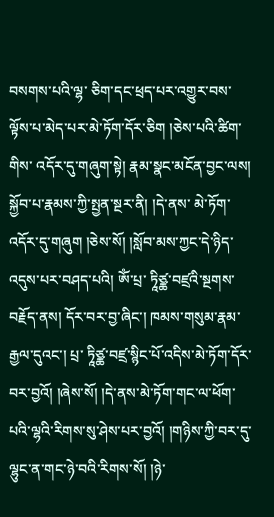བསགས་པའི་ལྷ་ ཅིག་དང་ཕྲད་པར་འགྱུར་བས་ལྟོས་པ་མེད་པར་མེ་ཏོག་དོར་ཅིག །ཅེས་པའི་ཚིག་གིས་ འདོར་དུ་གཞུག་སྟེ། རྣམ་སྣང་མངོན་བྱང་ལས། སྐྱོབ་པ་རྣམས་ཀྱི་སྤྱན་སྔར་ནི། །དེ་ནས་ མེ་ཏོག་འདོར་དུ་གཞུག །ཅེས་སོ། །སློབ་མས་ཀྱང་དེ་ཉིད་འདུས་པར་བཤད་པའི། ཨོཾ་པྲ་ ཏཱིཙྪ་བཛྲའི་སྔགས་བརྗོད་ནས། དོར་བར་བྱ་ཞིང་། ཁམས་གསུམ་རྣམ་རྒྱལ་དུའང་། པྲ་ ཏཱིཙྪ་བཛྲ་སྙིང་པོ་འདིས་མེ་ཏོག་དོར་བར་བྱའོ། །ཞེས་སོ། །དེ་ནས་མེ་ཏོག་གང་ལ་ཕོག་ པའི་ལྷའི་རིགས་སུ་ཤེས་པར་བྱའོ། །གཉིས་ཀྱི་བར་དུ་ལྷུང་ན་གང་ཉེ་བའི་རིགས་སོ། །ཉེ་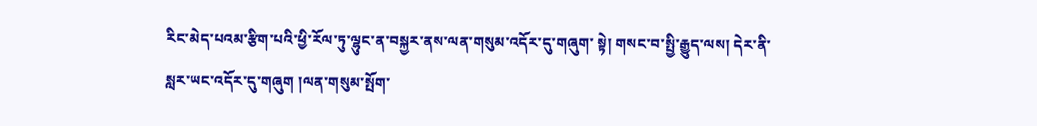རིང་མེད་པའམ་རྩིག་པའི་ཕྱི་རོལ་ཏུ་ལྷུང་ན་བསྐྱར་ནས་ལན་གསུམ་འདོར་དུ་གཞུག་ སྟེ། གསང་བ་སྤྱི་རྒྱུད་ལས། དེར་ནི་སླར་ཡང་འདོར་དུ་གཞུག །ལན་གསུམ་སྤོག་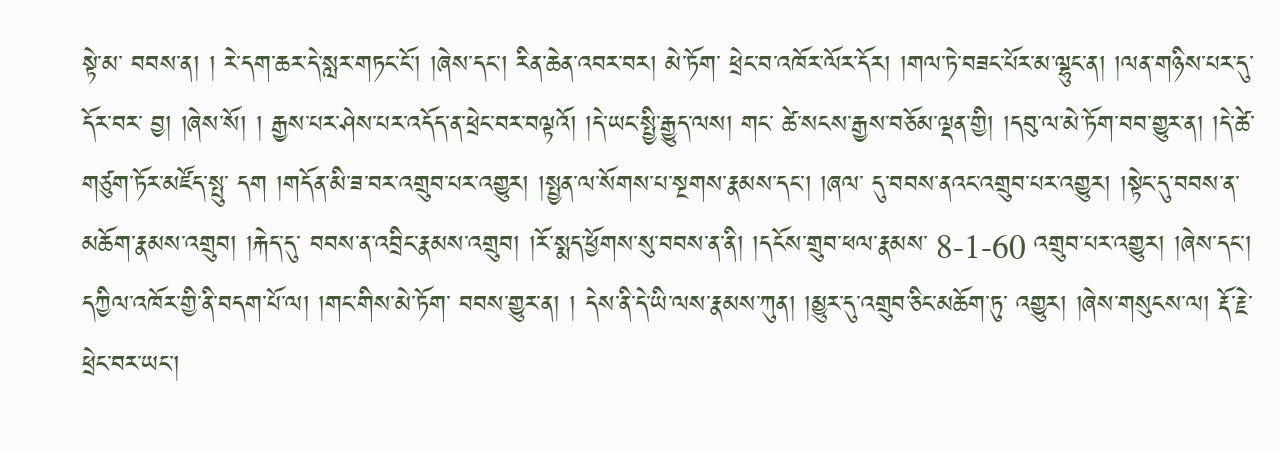སྟེ་མ་ བབས་ན། ། རེ་དག་ཆར་དེ་སླར་གཏང་ངོ་། །ཞེས་དང་། རིན་ཆེན་འབར་བར། མེ་ཏོག་ ཕྲེང་བ་འཁོར་ལོར་དོར། །གལ་ཏེ་བཟང་པོར་མ་ལྷུང་ན། །ལན་གཉིས་པར་དུ་དོར་བར་ བྱ། །ཞེས་སོ། ། རྒྱས་པར་ཤེས་པར་འདོད་ན་ཕྲེང་བར་བལྟའོ། །དེ་ཡང་སྤྱི་རྒྱུད་ལས། གང་ ཚེ་སངས་རྒྱས་བཅོམ་ལྡན་གྱི། །དབུ་ལ་མེ་ཏོག་བབ་གྱུར་ན། །དེ་ཚེ་གཙུག་ཏོར་མཛོད་སྤུ་ དག །གདོན་མི་ཟ་བར་འགྲུབ་པར་འགྱུར། །སྤྱན་ལ་སོགས་པ་སྔགས་རྣམས་དང་། །ཞལ་ དུ་བབས་ནའང་འགྲུབ་པར་འགྱུར། །སྟེང་དུ་བབས་ན་མཆོག་རྣམས་འགྲུབ། །རྐེད་དུ་ བབས་ན་འབྲིང་རྣམས་འགྲུབ། །རོ་སྨད་ཕྱོགས་སུ་བབས་ན་ནི། །དངོས་གྲུབ་ཕལ་རྣམས་ 8-1-60 འགྲུབ་པར་འགྱུར། །ཞེས་དང་། དཀྱིལ་འཁོར་གྱི་ནི་བདག་པོ་ལ། །གང་གིས་མེ་ཏོག་ བབས་གྱུར་ན། ། དེས་ནི་དེ་ཡི་ལས་རྣམས་ཀུན། །མྱུར་དུ་འགྲུབ་ཅིང་མཆོག་ཏུ་ འགྱུར། །ཞེས་གསུངས་ལ། རྡོ་རྗེ་ཕྲེང་བར་ཡང་།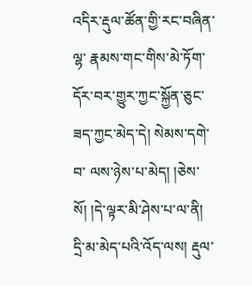འདིར་རྡུལ་ཚོན་གྱི་རང་བཞིན་ལྷ་ རྣམས་གང་གིས་མེ་ཏོག་དོར་བར་གྱུར་ཀྱང་སྐྱོན་ཅུང་ཟད་ཀྱང་མེད་དེ། སེམས་དགེ་བ་ ལས་ཉེས་པ་མེད། །ཅེས་སོ། །དེ་ལྟར་མི་ཤེས་པ་ལ་ནི། དྲི་མ་མེད་པའི་འོད་ལས། རྡུལ་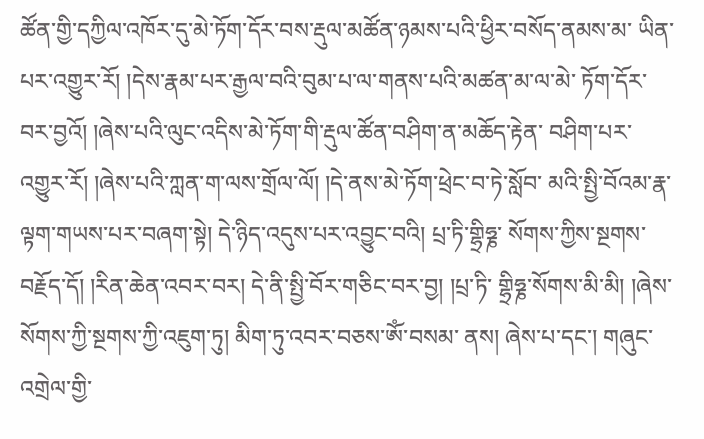ཚོན་གྱི་དཀྱིལ་འཁོར་དུ་མེ་ཏོག་དོར་བས་རྡུལ་མཚོན་ཉམས་པའི་ཕྱིར་བསོད་ནམས་མ་ ཡིན་པར་འགྱུར་རོ། །དེས་རྣམ་པར་རྒྱལ་བའི་བུམ་པ་ལ་གནས་པའི་མཚན་མ་ལ་མེ་ ཏོག་དོར་བར་བྱའོ། །ཞེས་པའི་ལུང་འདིས་མེ་ཏོག་གི་རྡུལ་ཚོན་བཤིག་ན་མཆོད་རྟེན་ བཤིག་པར་འགྱུར་རོ། །ཞེས་པའི་ཀླན་ག་ལས་གྲོལ་ལོ། །དེ་ནས་མེ་ཏོག་ཕྲེང་བ་ཏེ་སློབ་ མའི་སྤྱི་བོའམ་རྣ་ལྟག་གཡས་པར་བཞག་སྟེ། དེ་ཉིད་འདུས་པར་འབྱུང་བའི། པྲ་ཏི་གྷྲིཧྞ་ སོགས་ཀྱིས་སྔགས་བརྗོད་དོ། །རིན་ཆེན་འབར་བར། དེ་ནི་སྤྱི་བོར་གཅིང་བར་བྱ། །པྲ་ཏི་ གྷྲིཧྞ་སོགས་མི་མི། །ཞེས་སོགས་ཀྱི་སྔགས་ཀྱི་འཇུག་ཏུ། མིག་ཏུ་འབར་བཅས་ཨོཾ་བསམ་ ནས། ཞེས་པ་དང་། གཞུང་འགྲེལ་གྱི་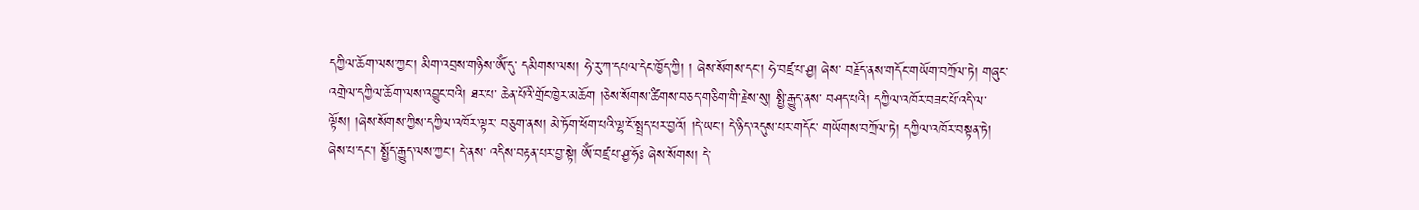དཀྱིལ་ཆོག་ལས་ཀྱང་། མིག་འབྲས་གཉིས་ཨོཾ་དུ་ དམིགས་ལས། ཧེ་རུ་ཀ་དཔལ་དེང་ཁྱོད་ཀྱི། ། ཞེས་སོགས་དང་། ཧེ་བཛྲ་པ་ཤྱ། ཞེས་ བརྗོད་ནས་གདོང་གཡོག་བཀྲོལ་ཏེ། གཞུང་འགྲེལ་དཀྱིལ་ཆོག་ལས་འབྱུང་བའི། ཐར་པ་ ཆེན་པོའི་གྲོང་ཁྱེར་མཆོག །ཅེས་སོགས་ཚིགས་བཅད་གཅིག་གི་རྗེས་སུ། སྤྱི་རྒྱུད་ནས་ བཤད་པའི། དཀྱིལ་འཁོར་བཟང་པོ་འདི་ལ་ལྟོས། །ཞེས་སོགས་ཀྱིས་དཀྱིལ་འཁོར་ལྟར་ བཅུག་ནས། མེ་ཏོག་ཕོག་པའི་ལྷ་ངོ་སྤྲད་པར་བྱའོ། །དེ་ཡང་། དེ་ཉིད་འདུས་པར་གདོང་ གཡོགས་བཀྲོལ་ཏེ། དཀྱིལ་འཁོར་བསྟན་ཏེ། ཞེས་པ་དང་། སྤྱོད་རྒྱུད་ལས་ཀྱང་། དེ་ནས་ འདིས་བརྟན་པར་བྱ་སྟེ། ཨོཾ་བཛྲ་པ་ཤྱ་ཧོཿ ཞེས་སོགས། དེ་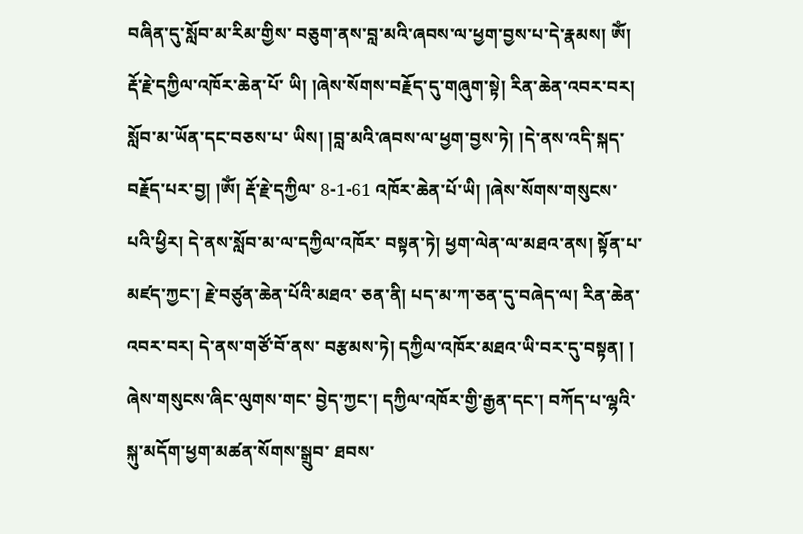བཞིན་དུ་སློབ་མ་རིམ་གྱིས་ བཅུག་ནས་བླ་མའི་ཞབས་ལ་ཕྱག་བྱས་པ་དེ་རྣམས། ཨོཾ། རྡོ་རྗེ་དཀྱིལ་འཁོར་ཆེན་པོ་ ཡི། །ཞེས་སོགས་བརྗོད་དུ་གཞུག་སྟེ། རིན་ཆེན་འབར་བར། སློབ་མ་ཡོན་དང་བཅས་པ་ ཡིས། །བླ་མའི་ཞབས་ལ་ཕྱག་བྱས་ཏེ། །དེ་ནས་འདི་སྐད་བརྗོད་པར་བྱ། །ཨོཾ། རྡོ་རྗེ་དཀྱིལ་ 8-1-61 འཁོར་ཆེན་པོ་ཡི། །ཞེས་སོགས་གསུངས་པའི་ཕྱིར། དེ་ནས་སློབ་མ་ལ་དཀྱིལ་འཁོར་ བསྟན་ཏེ། ཕྱག་ལེན་ལ་མཐའ་ནས། སྟོན་པ་མཛད་ཀྱང་། རྗེ་བཙུན་ཆེན་པོའི་མཐའ་ ཅན་ནི། པད་མ་ཀ་ཅན་དུ་བཞེད་ལ། རིན་ཆེན་འབར་བར། དེ་ནས་གཙོ་བོ་ནས་ བརྩམས་ཏེ། དཀྱིལ་འཁོར་མཐའ་ཡི་བར་དུ་བསྟན། ། ཞེས་གསུངས་ཞིང་ལུགས་གང་ བྱེད་ཀྱང་། དཀྱིལ་འཁོར་གྱི་རྒྱན་དང་། བཀོད་པ་ལྷའི་སྐུ་མདོག་ཕྱག་མཚན་སོགས་སྒྲུབ་ ཐབས་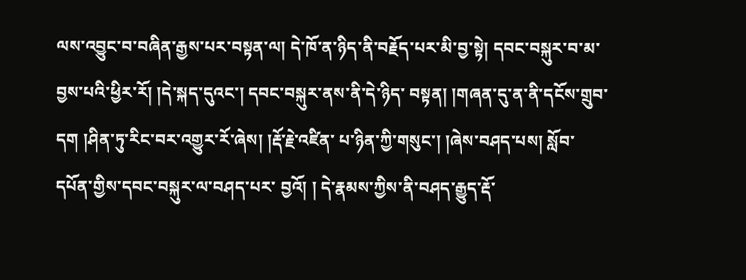ལས་འབྱུང་བ་བཞིན་རྒྱས་པར་བསྟན་ལ། དེ་ཁོ་ན་ཉིད་ནི་བརྗོད་པར་མི་བྱ་སྟེ། དབང་བསྐུར་བ་མ་བྱས་པའི་ཕྱིར་རོ། །དེ་སྐད་དུའང་། དབང་བསྐུར་ནས་ནི་དེ་ཉིད་ བསྟན། །གཞན་དུ་ན་ནི་དངོས་གྲུབ་དག །ཤིན་ཏུ་རིང་བར་འགྱུར་རོ་ཞེས། །རྡོ་རྗེ་འཛིན་ པ་ཉིན་ཀྱི་གསུང་། །ཞེས་བཤད་པས། སློབ་དཔོན་གྱིས་དབང་བསྐུར་ལ་བཤད་པར་ བྱའོ། ། དེ་རྣམས་ཀྱིས་ནི་བཤད་རྒྱུད་རྡོ་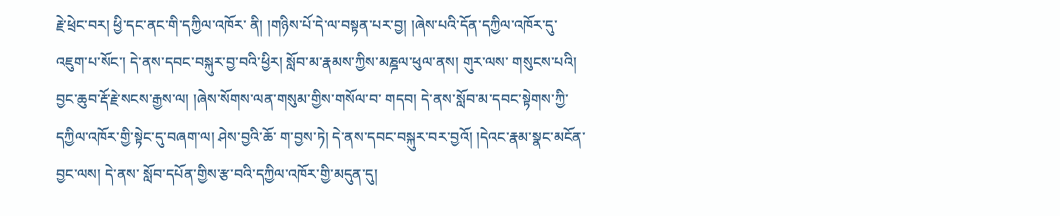རྗེ་ཕྲེང་བར། ཕྱི་དང་ནང་གི་དཀྱིལ་འཁོར་ ནི། །གཉིས་པོ་དེ་ལ་བསྟན་པར་བྱ། །ཞེས་པའི་དོན་དཀྱིལ་འཁོར་དུ་འཇུག་པ་སོང་། དེ་ནས་དབང་བསྐུར་བྱ་བའི་ཕྱིར། སློབ་མ་རྣམས་ཀྱིས་མཎྜལ་ཕུལ་ནས། གུར་ལས་ གསུངས་པའི། བྱང་ཆུབ་རྡོ་རྗེ་སངས་རྒྱས་ལ། །ཞེས་སོགས་ལན་གསུམ་གྱིས་གསོལ་བ་ གདབ། དེ་ནས་སློབ་མ་དབང་སྟེགས་ཀྱི་དཀྱིལ་འཁོར་གྱི་སྟེང་དུ་བཞག་ལ། ཤེས་བྱའི་ཆོ་ ག་བྱས་ཏེ། དེ་ནས་དབང་བསྐུར་བར་བྱའོ། །དེའང་རྣམ་སྣང་མངོན་བྱང་ལས། དེ་ནས་ སློབ་དཔོན་གྱིས་རྩ་བའི་དཀྱིལ་འཁོར་གྱི་མདུན་དུ།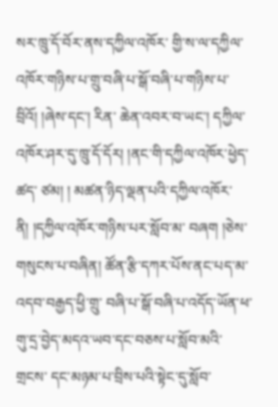སར་ཁྲུ་དོ་བོར་ནས་དཀྱིལ་འཁོར་ གྱི་ས་ལ་དཀྱིལ་འཁོར་གཉིས་པ་གྲུ་བཞི་པ་སྒོ་བཞི་པ་གཉིས་པ་བྲིའོ། །ཞེས་དང་། རིན་ ཆེན་འབར་བ་ཡང་། དཀྱིལ་འཁོར་ཤར་དུ་ཁྲུ་དོ་དོར། །ནང་གི་དཀྱིལ་འཁོར་ཕྱེད་ཚད་ ཙམ། ། མཚན་ཉིད་ལྡན་པའི་དཀྱིལ་འཁོར་ནི། །དཀྱིལ་འཁོར་གཉིས་པར་སློབ་མ་ བཞག །ཅེས་གསུངས་པ་བཞིན། ཚོན་རྩི་དཀར་པོས་ནང་པད་མ་འདབ་བརྒྱད་ཕྱི་གྲུ་ བཞི་པ་སྒོ་བཞི་པ་འདོད་ཡོན་ཕ་གུ་དྲ་བྱེད་མདའ་ཡབ་དང་བཅས་པ་སློབ་མའི་གྲངས་ དང་མཉམ་པ་བྲིས་པའི་སྟེང་དུ་སློབ་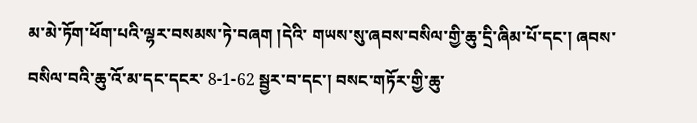མ་མེ་ཏོག་ཕོག་པའི་ལྷར་བསམས་ཏེ་བཞག །དེའི་ གཡས་སུ་ཞབས་བསིལ་གྱི་ཆུ་དྲི་ཞིམ་པོ་དང་། ཞབས་བསིལ་བའི་ཆུ་འོ་མ་དང་དངར་ 8-1-62 སྦྱར་བ་དང་། བསང་གཏོར་གྱི་ཆུ་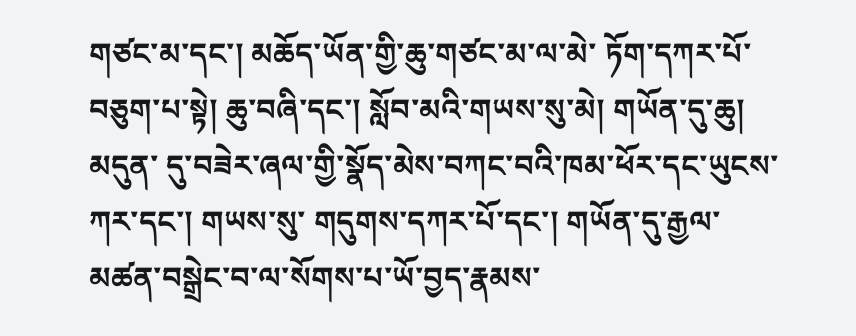གཙང་མ་དང་། མཆོད་ཡོན་གྱི་ཆུ་གཙང་མ་ལ་མེ་ ཏོག་དཀར་པོ་བཅུག་པ་སྟེ། ཆུ་བཞི་དང་། སློབ་མའི་གཡས་སུ་མེ། གཡོན་དུ་ཆུ། མདུན་ དུ་བཟེར་ཞལ་གྱི་སྣོད་མེས་བཀང་བའི་ཁམ་ཕོར་དང་ཡུངས་ཀར་དང་། གཡས་སུ་ གདུགས་དཀར་པོ་དང་། གཡོན་དུ་རྒྱལ་མཚན་བསྒྲེང་བ་ལ་སོགས་པ་ཡོ་བྱད་རྣམས་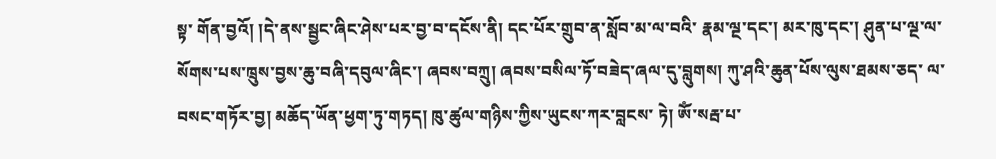སྟ་ གོན་བྱའོ། །དེ་ནས་སྦྱང་ཞིང་ཤེས་པར་བྱ་བ་དངོས་ནི། དང་པོར་གྲུབ་ན་སློབ་མ་ལ་བའི་ རྣམ་ལྔ་དང་། མར་ཁུ་དང་། ཤུན་པ་ལྔ་ལ་སོགས་པས་ཁྲུས་བྱས་ཆུ་བཞི་དབུལ་ཞིང་། ཞབས་བཀྲུ། ཞབས་བསིལ་ཏོ་བཟེད་ཞལ་དུ་བླུགས། ཀུ་ཤའི་ཆུན་པོས་ལུས་ཐམས་ཅད་ ལ་བསང་གཏོར་བྱ། མཆོད་ཡོན་ཕྱག་ཏུ་གཏད། ཁུ་ཚུལ་གཉིས་ཀྱིས་ཡུངས་ཀར་བླངས་ ཏེ། ཨོཾ་སརྦ་པ་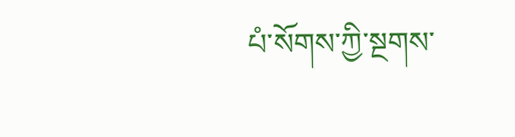པཾ་སོགས་ཀྱི་སྔགས་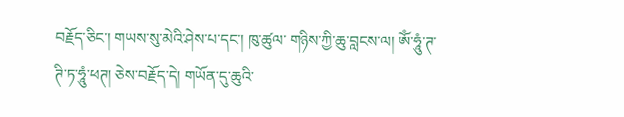བརྗོད་ཅིང་། གཡས་སུ་མེའི་ཤེས་པ་དང་། ཁུ་ཚུལ་ གཉིས་ཀྱི་ཆུ་བླངས་ལ། ཨོཾ་ཧཱུཾ་ཊ་ཊི་ཏ་ཧཱུཾ་ཕཊ། ཅེས་བརྗོད་དེ། གཡོན་དུ་ཆུའི་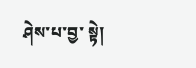ཤེས་པ་བྱ་ སྟེ།